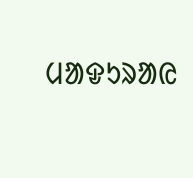ᱢᱟᱫᱩᱨᱟᱭ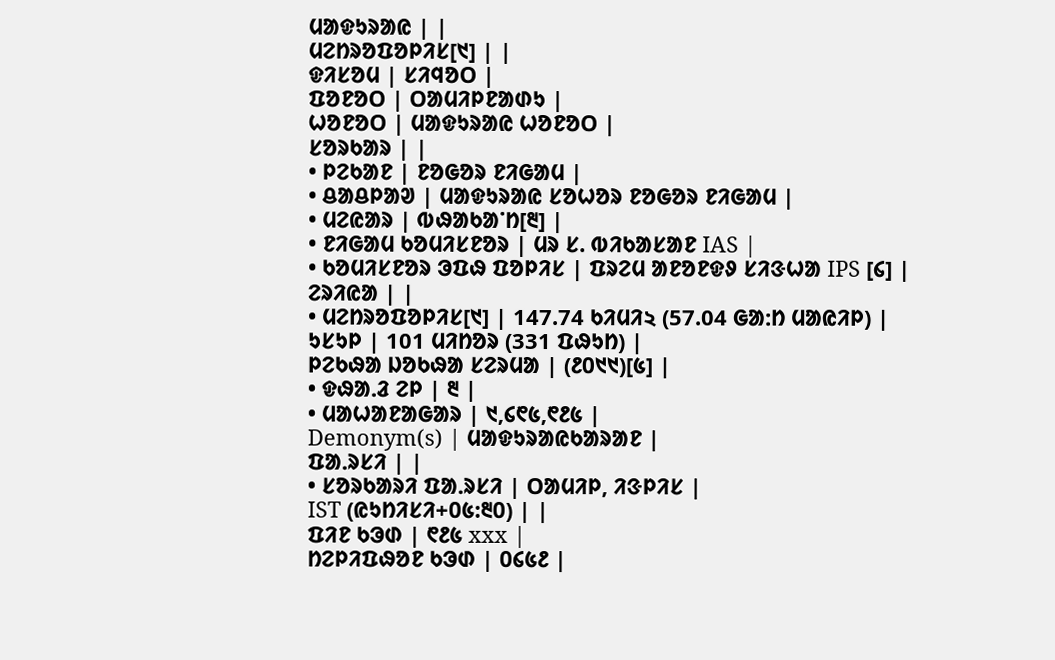ᱢᱟᱫᱩᱨᱟᱭ | |
ᱢᱮᱴᱨᱚᱯᱚᱞᱤᱥ[᱑] | |
ᱫᱤᱥᱚᱢ | ᱥᱤᱧᱚᱛ |
ᱯᱚᱱᱚᱛ | ᱛᱟᱢᱤᱞᱱᱟᱰᱩ |
ᱦᱚᱱᱚᱛ | ᱢᱟᱫᱩᱨᱟᱭ ᱦᱚᱱᱚᱛ |
ᱥᱚᱨᱠᱟᱨ | |
• ᱞᱮᱠᱟᱱ | ᱱᱚᱜᱚᱨ ᱱᱤᱜᱟᱢ |
• ᱪᱟᱪᱞᱟᱣ | ᱢᱟᱫᱩᱨᱟᱭ ᱥᱚᱦᱚᱨ ᱱᱚᱜᱚᱨ ᱱᱤᱜᱟᱢ |
• ᱢᱮᱭᱟᱨ | ᱵᱷᱟᱠᱟᱸᱴ[᱓] |
• ᱱᱤᱜᱟᱢ ᱠᱚᱢᱤᱥᱱᱚᱨ | ᱢᱨ ᱥ. ᱵᱤᱠᱟᱥᱟᱱ IAS |
• ᱠᱚᱢᱤᱥᱱᱚᱨ ᱳᱯᱷ ᱯᱚᱞᱤᱥ | ᱯᱨᱮᱢ ᱟᱱᱚᱱᱫᱽ ᱥᱤᱝᱦᱟ IPS [᱔] |
ᱮᱨᱤᱭᱟ | |
• ᱢᱮᱴᱨᱚᱯᱚᱞᱤᱥ[᱑] | 147.74 ᱠᱤᱢᱤ২ (57.04 ᱜᱟᱺᱴ ᱢᱟᱭᱤᱞ) |
ᱩᱥᱩᱞ | 101 ᱢᱤᱴᱚᱨ (331 ᱯᱷᱩᱴ) |
ᱞᱮᱠᱷᱟ ᱡᱚᱠᱷᱟ ᱥᱮᱨᱢᱟ | (᱒᱐᱑᱑)[᱕] |
• ᱫᱷᱟᱹᱲ ᱮᱞ | ᱓ |
• ᱢᱟᱦᱟᱱᱟᱜᱟᱨ | ᱑,᱔᱖᱕,᱖᱒᱕ |
Demonym(s) | ᱢᱟᱫᱩᱨᱟᱭᱠᱟᱨᱟᱱ |
ᱯᱟᱹᱨᱥᱤ | |
• ᱥᱚᱨᱠᱟᱨᱤ ᱯᱟᱹᱨᱥᱤ | ᱛᱟᱢᱤᱞ, ᱤᱝᱞᱤᱥ |
IST (ᱭᱩᱴᱤᱥᱤ+᱐᱕:᱓᱐) | |
ᱯᱤᱱ ᱠᱳᱰ | ᱖᱒᱕ xxx |
ᱴᱮᱞᱤᱯᱷᱚᱱ ᱠᱳᱰ | ᱐᱔᱕᱒ |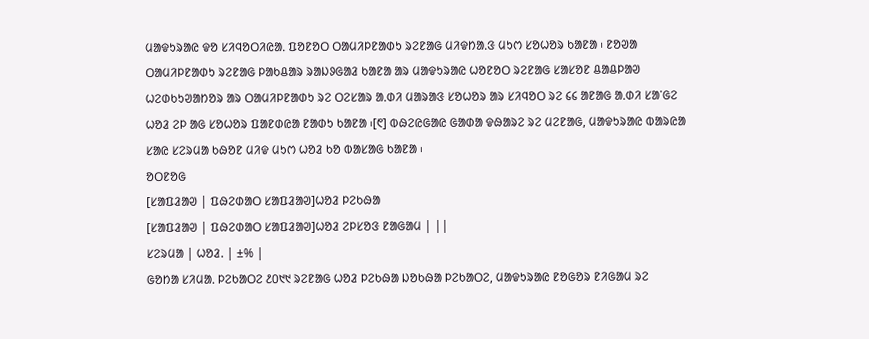ᱢᱟᱫᱩᱨᱟᱭ ᱫᱚ ᱥᱤᱧᱚᱛᱤᱭᱟᱹ ᱯᱚᱱᱚᱛ ᱛᱟᱢᱤᱞᱱᱟᱰᱩ ᱨᱮᱱᱟᱜ ᱢᱤᱫᱴᱟᱹᱝ ᱢᱩᱬ ᱥᱚᱦᱚᱨ ᱠᱟᱱᱟ ᱾ ᱱᱚᱣᱟ ᱛᱟᱢᱤᱞᱱᱟᱰᱩ ᱨᱮᱱᱟᱜ ᱞᱟᱠᱪᱟᱨ ᱨᱟᱡᱽᱜᱟᱲ ᱠᱟᱱᱟ ᱟᱨ ᱢᱟᱫᱩᱨᱟᱭ ᱦᱚᱱᱚᱛ ᱨᱮᱱᱟᱜ ᱥᱟᱥᱚᱱ ᱪᱟᱪᱞᱟᱣ ᱦᱮᱰᱠᱩᱣᱟᱴᱚᱨ ᱟᱨ ᱛᱟᱢᱤᱞᱱᱟᱰᱩ ᱨᱮ ᱛᱮᱥᱟᱨ ᱟᱹᱰᱤ ᱢᱟᱨᱟᱝ ᱥᱚᱦᱚᱨ ᱟᱨ ᱥᱤᱧᱚᱛ ᱨᱮ ᱔᱔ ᱟᱱᱟᱜ ᱟᱹᱰᱤ ᱥᱟᱸᱜᱮ ᱦᱚᱲ ᱮᱞ ᱟᱜ ᱥᱚᱦᱚᱨ ᱯᱟᱱᱰᱭᱟ ᱱᱟᱰᱩ ᱠᱟᱱᱟ ᱾[᱖] ᱵᱷᱮᱭᱜᱟᱭ ᱜᱟᱰᱟ ᱫᱷᱟᱨᱮ ᱨᱮ ᱢᱮᱱᱟᱜ, ᱢᱟᱫᱩᱨᱟᱭ ᱵᱟᱨᱭᱟ ᱥᱟᱭ ᱥᱮᱨᱢᱟ ᱠᱷᱚᱱ ᱢᱤᱫ ᱢᱩᱬ ᱦᱚᱲ ᱠᱚ ᱵᱟᱥᱟᱜ ᱠᱟᱱᱟ ᱾
ᱚᱛᱱᱚᱜ
[ᱥᱟᱯᱲᱟᱣ | ᱯᱷᱮᱰᱟᱛ ᱥᱟᱯᱲᱟᱣ]ᱦᱚᱲ ᱞᱮᱠᱷᱟ
[ᱥᱟᱯᱲᱟᱣ | ᱯᱷᱮᱰᱟᱛ ᱥᱟᱯᱲᱟᱣ]ᱦᱚᱲ ᱮᱞᱥᱚᱝ ᱱᱟᱜᱟᱢ | ||
ᱥᱮᱨᱢᱟ | ᱦᱚᱲ. | ±% |
ᱜᱚᱴᱟ ᱥᱤᱢᱟᱹ ᱞᱮᱠᱟᱛᱮ ᱒᱐᱑᱑ ᱨᱮᱱᱟᱜ ᱦᱚᱲ ᱞᱮᱠᱷᱟ ᱡᱚᱠᱷᱟ ᱞᱮᱠᱟᱛᱮ, ᱢᱟᱫᱩᱨᱟᱭ ᱱᱚᱜᱚᱨ ᱱᱤᱜᱟᱢ ᱨᱮ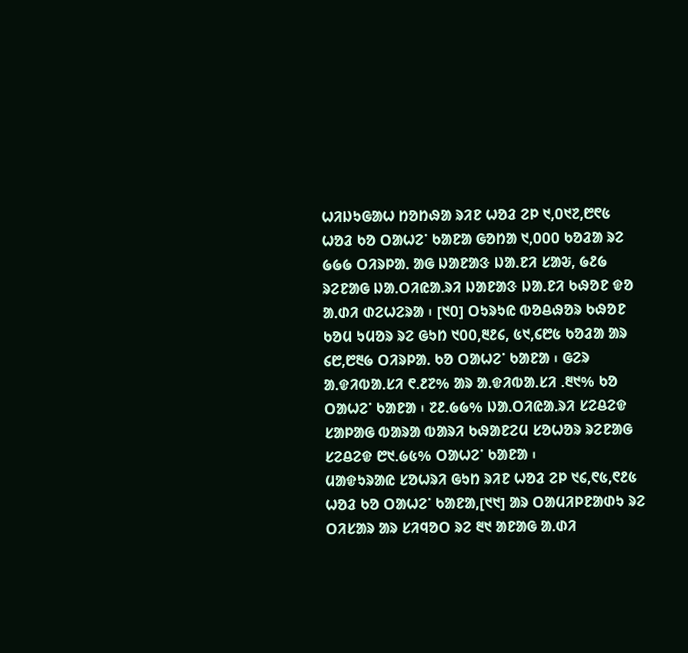ᱦᱤᱡᱩᱜᱟᱦ ᱴᱚᱴᱷᱟ ᱨᱤᱱ ᱦᱚᱲ ᱮᱞ ᱑,᱐᱑᱗,᱘᱖᱕ ᱦᱚᱲ ᱠᱚ ᱛᱟᱦᱮᱸ ᱠᱟᱱᱟ ᱜᱚᱴᱟ ᱑,᱐᱐᱐ ᱠᱚᱲᱟ ᱨᱮ ᱙᱙᱙ ᱛᱤᱨᱞᱟᱹ ᱟᱜ ᱡᱟᱱᱟᱝ ᱡᱟᱹᱱᱤ ᱥᱟᱶ, ᱙᱒᱙ ᱨᱮᱱᱟᱜ ᱡᱟᱹᱛᱤᱭᱟᱹᱨᱤ ᱡᱟᱱᱟᱝ ᱡᱟᱹᱱᱤ ᱠᱷᱚᱱ ᱫᱚ ᱟᱹᱰᱤ ᱰᱮᱦᱮᱨᱟ ᱾ [᱑᱐] ᱛᱩᱨᱩᱭ ᱵᱚᱪᱷᱚᱨ ᱠᱷᱚᱱ ᱠᱚᱢ ᱩᱢᱚᱨ ᱨᱮ ᱜᱩᱴ ᱑᱐᱐,᱓᱒᱔, ᱕᱑,᱔᱘᱕ ᱠᱚᱲᱟ ᱟᱨ ᱔᱘,᱘᱓᱙ ᱛᱤᱨᱞᱟᱹ ᱠᱚ ᱛᱟᱦᱮᱸ ᱠᱟᱱᱟ ᱾ ᱜᱮᱨ ᱟᱹᱫᱤᱵᱟᱹᱥᱤ ᱖.᱒᱗% ᱟᱨ ᱟᱹᱫᱤᱵᱟᱹᱥᱤ .᱓᱑% ᱠᱚ ᱛᱟᱦᱮᱸ ᱠᱟᱱᱟ ᱾ ᱗᱒.᱙᱙% ᱡᱟᱹᱛᱤᱭᱟᱹᱨᱤ ᱥᱮᱪᱮᱫ ᱥᱟᱞᱟᱜ ᱵᱟᱨᱟ ᱵᱟᱨᱤ ᱠᱷᱟᱱᱮᱢ ᱥᱚᱦᱚᱨ ᱨᱮᱱᱟᱜ ᱥᱮᱪᱮᱫ ᱘᱑.᱙᱕% ᱛᱟᱦᱮᱸ ᱠᱟᱱᱟ ᱾
ᱢᱟᱫᱩᱨᱟᱭ ᱥᱚᱦᱨᱤ ᱜᱩᱴ ᱨᱤᱱ ᱦᱚᱲ ᱮᱞ ᱑᱔,᱖᱕,᱖᱒᱕ ᱦᱚᱲ ᱠᱚ ᱛᱟᱦᱮᱸ ᱠᱟᱱᱟ,[᱑᱑] ᱟᱨ ᱛᱟᱢᱤᱞᱱᱟᱰᱩ ᱨᱮ ᱛᱤᱥᱟᱨ ᱟᱨ ᱥᱤᱧᱚᱛ ᱨᱮ ᱓᱑ ᱟᱱᱟᱜ ᱟᱹᱰᱤ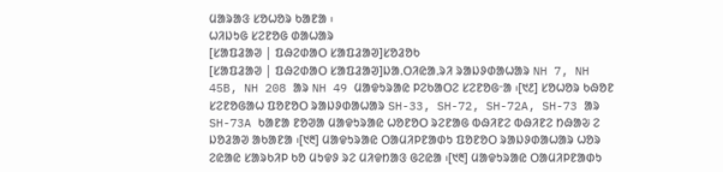ᱢᱟᱨᱟᱝ ᱥᱚᱦᱚᱨ ᱠᱟᱱᱟ ᱾
ᱦᱤᱡᱩᱜ ᱥᱮᱱᱚᱜ ᱰᱟᱦᱟᱨ
[ᱥᱟᱯᱲᱟᱣ | ᱯᱷᱮᱰᱟᱛ ᱥᱟᱯᱲᱟᱣ]ᱥᱚᱲᱚᱠ
[ᱥᱟᱯᱲᱟᱣ | ᱯᱷᱮᱰᱟᱛ ᱥᱟᱯᱲᱟᱣ]ᱡᱟᱹᱛᱤᱭᱟᱹᱨᱤ ᱨᱟᱡᱽᱰᱟᱦᱟᱨ NH 7, NH 45B, NH 208 ᱟᱨ NH 49 ᱢᱟᱫᱩᱨᱟᱭ ᱞᱮᱠᱟᱛᱮ ᱥᱮᱱᱚᱜᱼᱟ ᱾[᱑᱒] ᱥᱚᱦᱚᱨ ᱠᱷᱚᱱ ᱥᱮᱱᱚᱜᱟᱦ ᱯᱚᱱᱚᱛ ᱨᱟᱡᱽᱰᱟᱦᱟᱨ SH-33, SH-72, SH-72A, SH-73 ᱟᱨ SH-73A ᱠᱟᱱᱟ ᱱᱚᱣᱟ ᱢᱟᱫᱩᱨᱟᱭ ᱦᱚᱱᱚᱛ ᱨᱮᱱᱟᱜ ᱵᱷᱤᱱᱮ ᱵᱷᱤᱱᱮ ᱴᱷᱟᱶ ᱮ ᱡᱚᱲᱟᱣ ᱟᱠᱟᱱᱟ ᱾[᱑᱓] ᱢᱟᱫᱩᱨᱟᱭ ᱛᱟᱢᱤᱞᱱᱟᱰᱩ ᱯᱚᱱᱚᱛ ᱨᱟᱡᱽᱰᱟᱦᱟᱨ ᱦᱚᱨ ᱮᱭᱟᱭ ᱥᱟᱨᱠᱤᱞ ᱠᱚ ᱢᱩᱫᱽ ᱨᱮ ᱢᱤᱫᱴᱟᱝ ᱜᱮᱭᱟ ᱾[᱑᱓] ᱢᱟᱫᱩᱨᱟᱭ ᱛᱟᱢᱤᱞᱱᱟᱰᱩ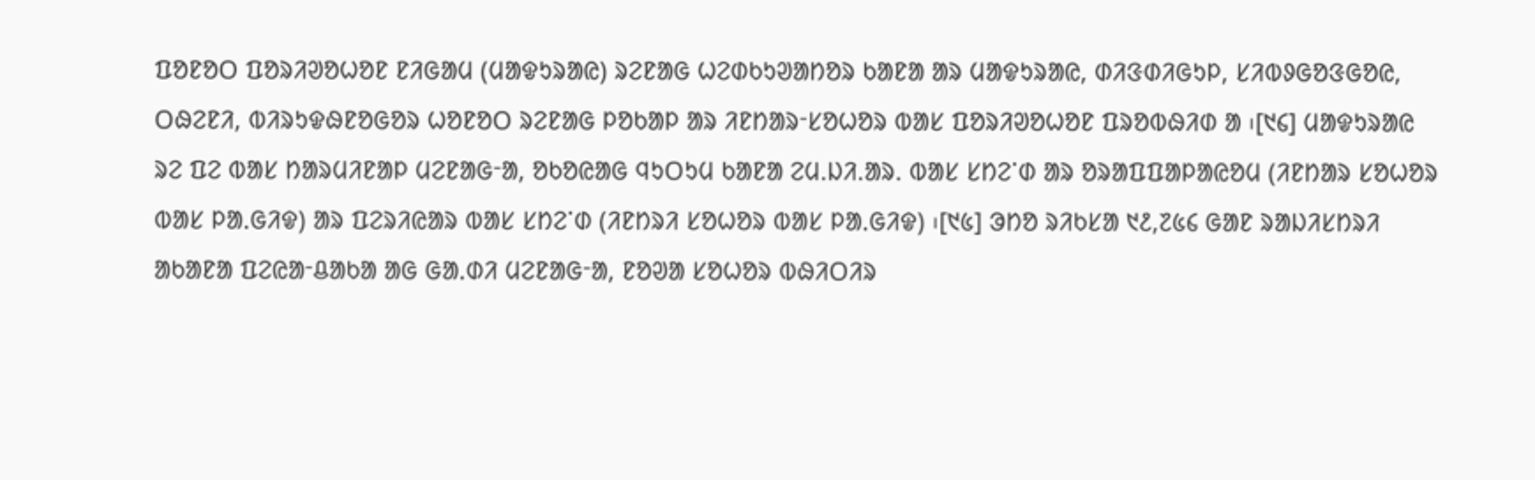ᱯᱚᱱᱚᱛ ᱯᱚᱨᱤᱣᱚᱦᱚᱱ ᱱᱤᱜᱟᱢ (ᱢᱟᱫᱩᱨᱟᱭ) ᱨᱮᱱᱟᱜ ᱦᱮᱰᱠᱩᱣᱟᱴᱚᱨ ᱠᱟᱱᱟ ᱟᱨ ᱢᱟᱫᱩᱨᱟᱭ, ᱰᱤᱝᱰᱤᱜᱩᱞ, ᱥᱤᱵᱽᱜᱚᱝᱜᱚᱭ, ᱛᱷᱮᱱᱤ, ᱵᱤᱨᱩᱫᱷᱱᱚᱜᱚᱨ ᱦᱚᱱᱚᱛ ᱨᱮᱱᱟᱜ ᱞᱚᱠᱟᱞ ᱟᱨ ᱤᱱᱴᱟᱨᱼᱥᱚᱦᱚᱨ ᱵᱟᱥ ᱯᱚᱨᱤᱣᱚᱦᱚᱱ ᱯᱨᱚᱵᱷᱤᱰ ᱟ ᱾[᱑᱔] ᱢᱟᱫᱩᱨᱟᱭ ᱨᱮ ᱯᱮ ᱵᱟᱥ ᱴᱟᱨᱢᱤᱱᱟᱞ ᱢᱮᱱᱟᱜᱼᱟ, ᱚᱠᱚᱭᱟᱜ ᱧᱩᱛᱩᱢ ᱠᱟᱱᱟ ᱮᱢ.ᱡᱤ.ᱟᱨ. ᱵᱟᱥ ᱥᱴᱮᱸᱰ ᱟᱨ ᱚᱨᱟᱯᱯᱟᱞᱟᱭᱚᱢ (ᱤᱱᱴᱟᱨ ᱥᱚᱦᱚᱨ ᱵᱟᱥ ᱞᱟᱹᱜᱤᱫ) ᱟᱨ ᱯᱮᱨᱤᱭᱟᱨ ᱵᱟᱥ ᱥᱴᱮᱸᱰ (ᱤᱱᱴᱨᱤ ᱥᱚᱦᱚᱨ ᱵᱟᱥ ᱞᱟᱹᱜᱤᱫ) ᱾[᱑᱕] ᱳᱴᱚ ᱨᱤᱠᱥᱟ ᱑᱒,᱗᱕᱔ ᱜᱟᱱ ᱨᱟᱡᱤᱥᱴᱨᱤ ᱟᱠᱟᱱᱟ ᱯᱮᱭᱟᱼᱪᱟᱠᱟ ᱟᱜ ᱜᱟᱹᱰᱤ ᱢᱮᱱᱟᱜᱼᱟ, ᱱᱚᱣᱟ ᱥᱚᱦᱚᱨ ᱵᱷᱤᱛᱤᱨ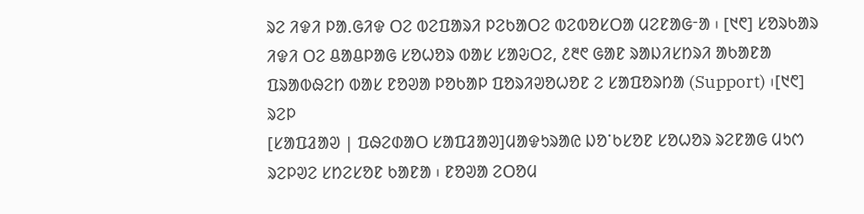ᱨᱮ ᱤᱫᱤ ᱞᱟᱹᱜᱤᱫ ᱛᱮ ᱵᱮᱯᱟᱨᱤ ᱞᱮᱠᱟᱛᱮ ᱵᱮᱵᱚᱥᱛᱟ ᱢᱮᱱᱟᱜᱼᱟ ᱾ [᱑᱖] ᱥᱚᱨᱠᱟᱨ ᱤᱫᱤ ᱛᱮ ᱪᱟᱪᱞᱟᱜ ᱥᱚᱦᱚᱨ ᱵᱟᱥ ᱥᱟᱶᱛᱮ, ᱒᱓᱖ ᱜᱟᱱ ᱨᱟᱡᱤᱥᱴᱨᱤ ᱟᱠᱟᱱᱟ ᱯᱨᱟᱵᱷᱮᱴ ᱵᱟᱥ ᱱᱚᱣᱟ ᱞᱚᱠᱟᱞ ᱯᱚᱨᱤᱣᱚᱦᱚᱱ ᱮ ᱥᱟᱯᱚᱨᱴᱟ (Support) ᱾[᱑᱖]
ᱨᱮᱞ
[ᱥᱟᱯᱲᱟᱣ | ᱯᱷᱮᱰᱟᱛ ᱥᱟᱯᱲᱟᱣ]ᱢᱟᱫᱩᱨᱟᱭ ᱡᱚᱸᱠᱥᱚᱱ ᱥᱚᱦᱚᱨ ᱨᱮᱱᱟᱜ ᱢᱩᱬ ᱨᱮᱞᱣᱮ ᱥᱴᱮᱥᱚᱱ ᱠᱟᱱᱟ ᱾ ᱱᱚᱣᱟ ᱮᱛᱚᱢ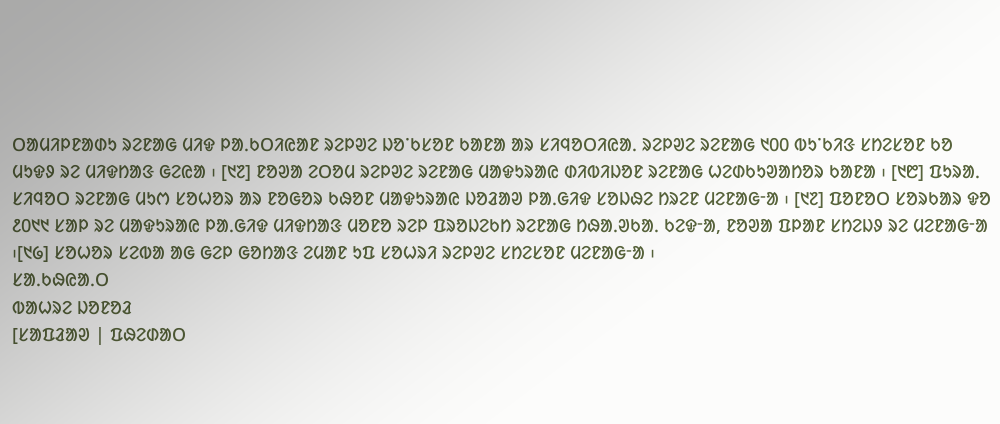ᱛᱟᱢᱤᱞᱱᱟᱰᱩ ᱨᱮᱱᱟᱜ ᱢᱤᱫ ᱞᱟᱹᱠᱛᱤᱭᱟᱱ ᱨᱮᱞᱣᱮ ᱡᱚᱸᱠᱥᱚᱱ ᱠᱟᱱᱟ ᱟᱨ ᱥᱤᱧᱚᱛᱤᱭᱟᱹ ᱨᱮᱞᱣᱮ ᱨᱮᱱᱟᱜ ᱑᱐᱐ ᱵᱩᱸᱠᱤᱝ ᱥᱴᱮᱥᱚᱱ ᱠᱚ ᱢᱩᱫᱽ ᱨᱮ ᱢᱤᱫᱴᱟᱝ ᱜᱮᱭᱟ ᱾ [᱑᱗] ᱱᱚᱣᱟ ᱮᱛᱚᱢ ᱨᱮᱞᱣᱮ ᱨᱮᱱᱟᱜ ᱢᱟᱫᱩᱨᱟᱭ ᱰᱤᱵᱤᱡᱚᱱ ᱨᱮᱱᱟᱜ ᱦᱮᱰᱠᱩᱣᱟᱴᱚᱨ ᱠᱟᱱᱟ ᱾ [᱑᱘] ᱯᱩᱨᱟᱹ ᱥᱤᱧᱚᱛ ᱨᱮᱱᱟᱜ ᱢᱩᱬ ᱥᱚᱦᱚᱨ ᱟᱨ ᱱᱚᱜᱚᱨ ᱠᱷᱚᱱ ᱢᱟᱫᱩᱨᱟᱭ ᱡᱚᱲᱟᱣ ᱞᱟᱹᱜᱤᱫ ᱥᱚᱡᱷᱮ ᱴᱨᱮᱱ ᱢᱮᱱᱟᱜᱼᱟ ᱾ [᱑᱗] ᱯᱚᱱᱚᱛ ᱥᱚᱨᱠᱟᱨ ᱫᱚ ᱒᱐᱑᱑ ᱥᱟᱞ ᱨᱮ ᱢᱟᱫᱩᱨᱟᱭ ᱞᱟᱹᱜᱤᱫ ᱢᱤᱫᱴᱟᱝ ᱢᱚᱱᱚ ᱨᱮᱞ ᱯᱨᱚᱡᱮᱠᱴ ᱨᱮᱱᱟᱜ ᱴᱷᱟᱹᱣᱠᱟᱹ ᱠᱮᱫᱼᱟ, ᱱᱚᱣᱟ ᱯᱞᱟᱱ ᱥᱴᱮᱡᱽ ᱨᱮ ᱢᱮᱱᱟᱜᱼᱟ ᱾[᱑᱙] ᱥᱚᱦᱚᱨ ᱥᱮᱵᱟ ᱟᱜ ᱜᱮᱞ ᱜᱚᱴᱟᱝ ᱮᱢᱟᱱ ᱩᱯ ᱥᱚᱦᱨᱤ ᱨᱮᱞᱣᱮ ᱥᱴᱮᱥᱚᱱ ᱢᱮᱱᱟᱜᱼᱟ ᱾
ᱥᱟᱹᱠᱷᱭᱟᱹᱛ
ᱵᱟᱦᱨᱮ ᱡᱚᱱᱚᱲ
[ᱥᱟᱯᱲᱟᱣ | ᱯᱷᱮᱰᱟᱛ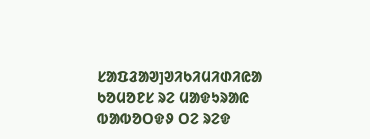ᱥᱟᱯᱲᱟᱣ]ᱣᱤᱠᱤᱢᱤᱰᱤᱭᱟ ᱠᱚᱢᱚᱱᱥ ᱨᱮ ᱢᱟᱫᱩᱨᱟᱭ ᱵᱟᱵᱚᱛᱫᱽ ᱛᱮ ᱨᱮᱫ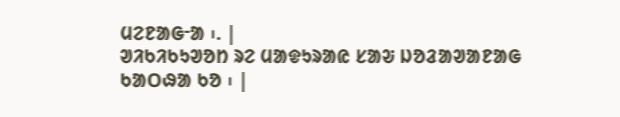ᱢᱮᱱᱟᱜᱼᱟ ᱾. |
ᱣᱤᱠᱤᱠᱩᱣᱚᱴ ᱨᱮ ᱢᱟᱫᱩᱨᱟᱭ ᱥᱟᱶ ᱡᱚᱲᱟᱣᱟᱱᱟᱜ ᱠᱟᱛᱷᱟ ᱠᱚ ᱾ |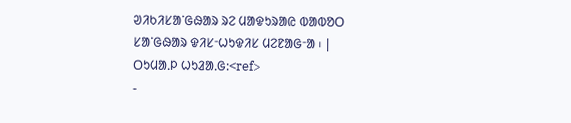ᱣᱤᱠᱤᱥᱟᱸᱜᱷᱟᱨ ᱨᱮ ᱢᱟᱫᱩᱨᱟᱭ ᱵᱟᱵᱚᱛ ᱥᱟᱸᱜᱷᱟᱨ ᱫᱤᱥᱼᱦᱩᱫᱤᱥ ᱢᱮᱱᱟᱜᱼᱟ ᱾ |
ᱛᱩᱢᱟᱹᱞ ᱦᱩᱲᱟᱹᱜ:<ref>
-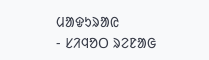ᱢᱟᱫᱩᱨᱟᱭ
- ᱥᱤᱧᱚᱛ ᱨᱮᱱᱟᱜ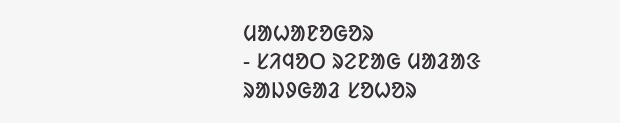ᱢᱟᱦᱟᱱᱚᱜᱚᱨ
- ᱥᱤᱧᱚᱛ ᱨᱮᱱᱟᱜ ᱢᱟᱲᱟᱝ ᱨᱟᱡᱽᱜᱟᱲ ᱥᱚᱦᱚᱨ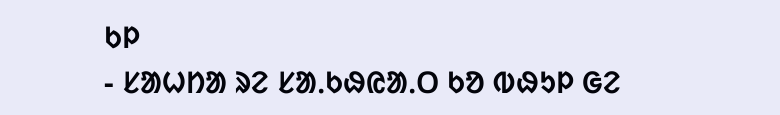ᱠᱞ
- ᱥᱟᱦᱴᱟ ᱨᱮ ᱥᱟᱹᱠᱷᱭᱟᱹᱛ ᱠᱚ ᱵᱷᱩᱞ ᱜᱮ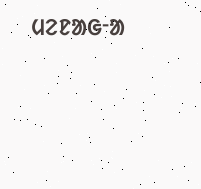ᱢᱮᱱᱟᱜᱼᱟ